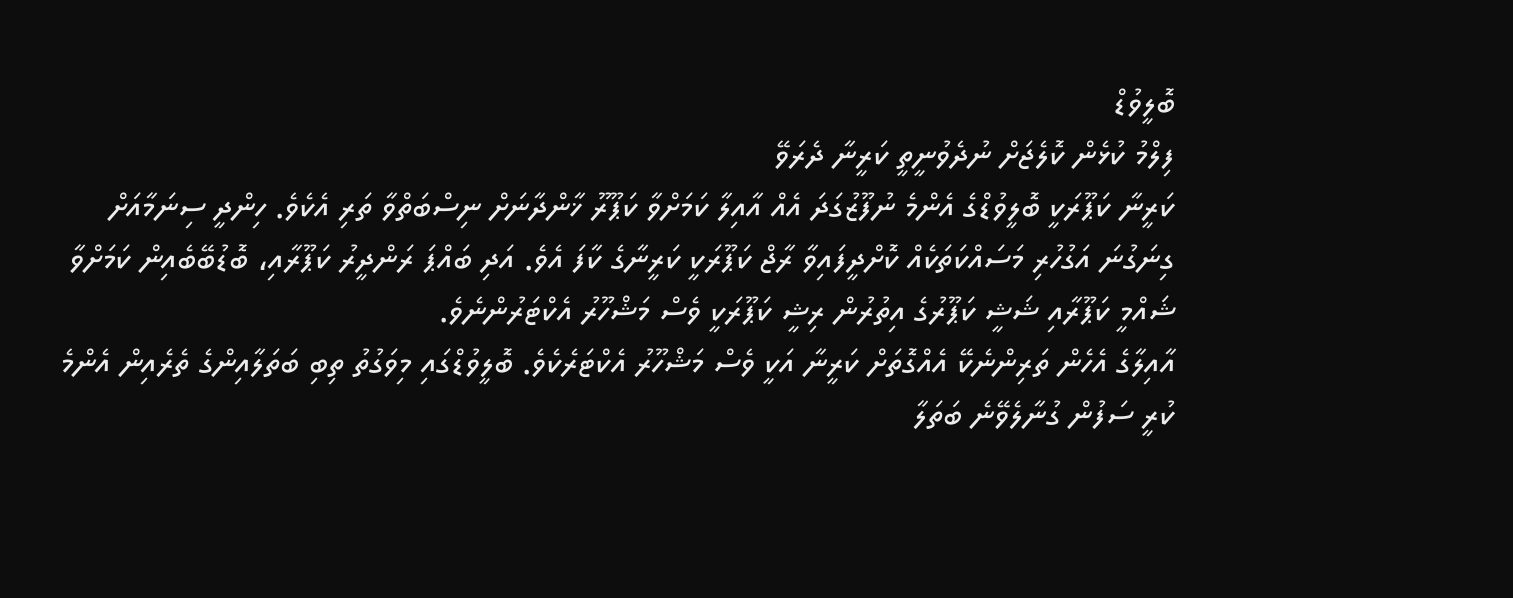ބޮލީވުޑް
ފިލްމު ކުޅެން ކޮލެޖަށް ނުދެވުނީތީ ކަރީނާ ދެރަވޭ
ކަރީނާ ކަޕޫރަކީ ބޮލީވުޑްގެ އެންމެ ނުފޫޒުގަދަ އެއް އާއިލާ ކަމަށްވާ ކަޕޫރޫ ޚާންދާނަށް ނިސްބަތްވާ ތަރި އެކެވެ. ހިންދީ ސިނަމާއަށް ގިނަގުނަ އަގުހުރި މަސައްކަތަކެއް ކޮށްދީފައިވާ ރާޖް ކަޕޫރަކީ ކަރީނާގެ ކާފަ އެވެ. އަދި ބައްޕަ ރަންދީރު ކަޕޫރާއި، ބޮޑުބޭބެއިން ކަމަށްވާ ޝައްމީ ކަޕޫރާއި ޝަޝީ ކަޕޫރުގެ އިތުރުން ރިޝީ ކަޕޫރަކީ ވެސް މަޝްހޫރު އެކްޓަރުންނެވެ.
އާއިލާގެ އެހެން ތަރިންނެކޭ އެއްގޮތަށް ކަރީނާ އަކީ ވެސް މަޝްހޫރު އެކްޓަރެކެވެ. ބޮލީވުޑްގައި މިވަގުތު ތިބި ބަތަލާއިންގެ ތެރެއިން އެންމެ ކުރީ ސަފުން ގުނާލެވޭނެ ބަތަލާ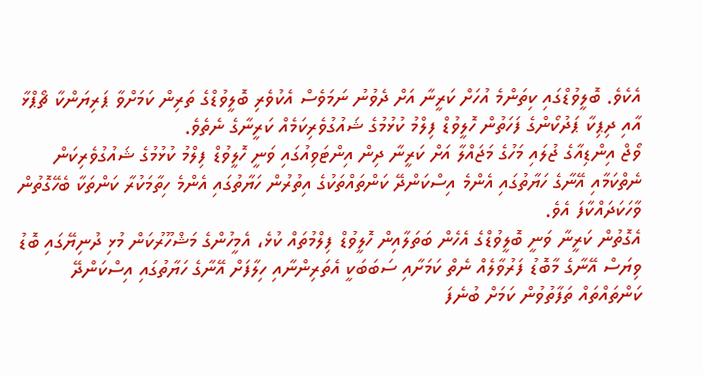އެކެވެ. ބޮލީވުޑްގައި ކިތަންމެ އުހަށް ކަރީނާ އަށް ދެވުނު ނަމަވެސް އެކުވެރި ބޮލީވުޑްގެ ތަރިން ކަމަށްވާ ޕަރިޔަންކާ ޗޯޕްޅާ އާއި ދިޕިކާ ޕަދުކޯންގެ ފަހަތުން ހޮލީވުޑް ފިލްމު ކުޅުމުގެ ޝައުގުވެރިކަމެއް ކަރީނާގެ ނެތެވެ.
ވޯޖް އިންޑިއާގެ ޖުލައި މަހުގެ މަޖައްލާ އަށް ކަރީނާ ދިން އިންޓަވިއުގައި ވަނީ ހޮލީވުޑް ފިލްމު ކުޅުމުގެ ޝައުގުވެރިކަން ނެތްކަމާއި އޭނާގެ ހަޔާތުގައި އެންމެ އިސްކަންދޭ ކަންތައްތަކުގެ އިތުރުން ހަޔާތުގައި އެންމެ ހިތާމަކުރާ ކަންތަކާ ބެހޭގޮތުން ވާހަކަދައްކާފަ އެވެ.
އެގޮތުން ކަރީނާ ވަނީ ބޮލީވުޑްގެ އެހެން ބަތަލާއިން ހޮލީވުޑް ފިލްމުތައް ކުޅެ، އެމީހުންގެ މަޝްހޫރުކަން މުޅި ދުނިޔޭގައި ބޮޑު ވިޔަސް އޭނާގެ މާބޮޑު ފަރުވާލެއް ނެތް ކަމަށާއި ސަބަބަކީ އެތަރިންނާއި ހިލާފަށް އޭނާގެ ހަޔާތުގައި އިސްކަންދޭ ކަންތައްތައް ތަފާތުވުން ކަމަށް ބުނެފަ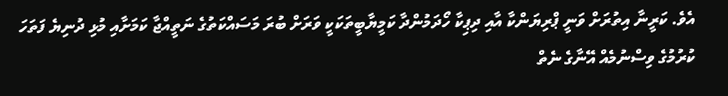އެވެ. ކަރީނާ އިތުރަށް ވަނީ ޕްރިޔަންކާ އާއި ދިޕިކާ ހޯދަމުންދާ ކަމީޔާބީތަކަކީ ވަރަށް ބުރަ މަސައްކަތުގެ ނަތީއްޖާ ކަމަށާއި މުޅި ދުނިޔެ ފަތަހަ ކުރުމުގެ ވިސްނުމެއް އޭނާގެ ނެތް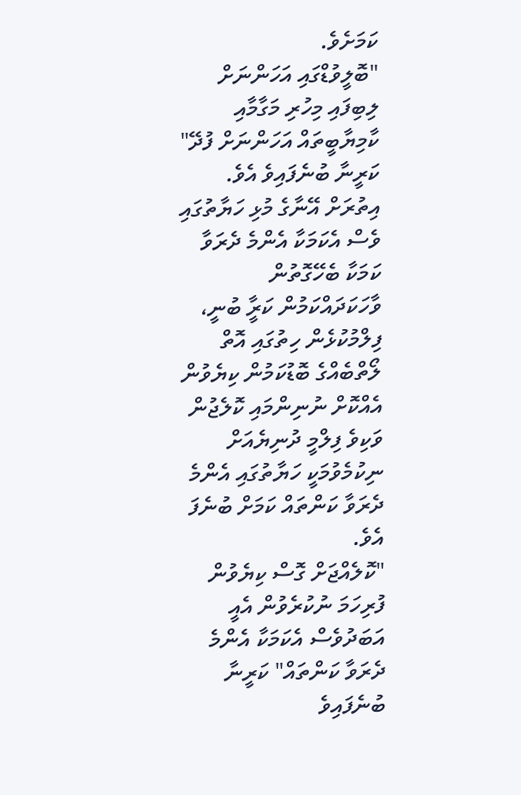ކަމަށެވެ.
"ބޮލީވުޑްގައި އަހަންނަށް ލިބިފައި މިހުރި މަގާމާއި ކާމިޔާބީތައް އަހަންނަށް ފުދޭ" ކަރީނާ ބުނެފައިވެ އެވެ.
އިތުރަށް އޭނާގެ މުޅި ހަޔާތުގައި ވެސް އެކަމަކާ އެންމެ ދެރަވާ ކަމަކާ ބެހޭގޮތުން ވާހަކަދައްކަމުން ކަރީާ ބުނީ، ފިލްމުކުޅެން ހިތުގައި އޮތް ލޯތްބެއްގެ ބޮޑުކަމުން ކިޔެވުން އެއްކޮށް ނުނިންމައި ކޮލެޖުން ވަކިވެ ފިލްމީ ދުނިޔެއަށް ނިކުމެވުމަކީ ހަޔާތުގައި އެންމެ ދެރަވާ ކަންތައް ކަމަށް ބުނެފަ އެވެ.
"ކޮލެއްޖަށް ގޮސް ކިޔެވުން ފުރިހަމަ ނުކުރެވުން އެއީ އަބަދުވެސް އެކަމަކާ އެންމެ ދެރަވާ ކަންތައް" ކަރީނާ ބުނެފައިވެ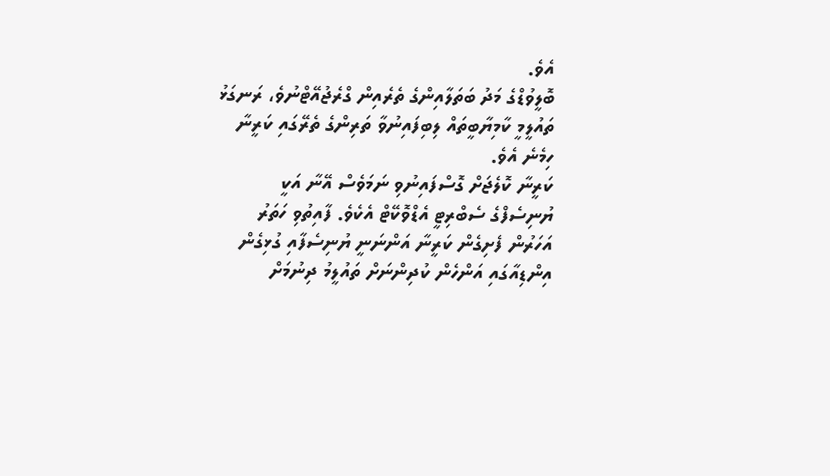އެވެ.
ބޮލީވުޑްގެ މަދު ބަތަލާއިންގެ ތެރެއިން ގްރެޖުއޭޓްނުވެ، ރަނގަޅު ތައުލީމީ ކާމިޔާބީތައް ލިބިފައިނުވާ ތަރިންގެ ތެރޭގައި ކަރީނާ ހިމެނެ އެވެ.
ކަރީނާ ކޮލެޖަށް ގޮސްފައިނުވި ނަމަވެސް އޭނާ އަކީ ޔުނިސެފްގެ ސެބްރިޓީ އެޑްވޮކޭޓް އެކެވެ. ފާއިތުވި ހަތަރު އަހަރުން ފެށިގެން ކަރީނާ އަންނަނީ ޔުނިސެފާއި ގުޅިގެން އިންޑިއާގައި އަންހެން ކުދިންނަށް ތައުލީމު ދިނުމަށް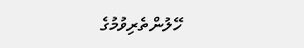ހޭލުންތެރިވުމުގެ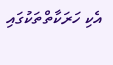އެކި ހަރަކާތްތަކުގައި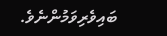ބައިވެރިވަމުންނެވެ.